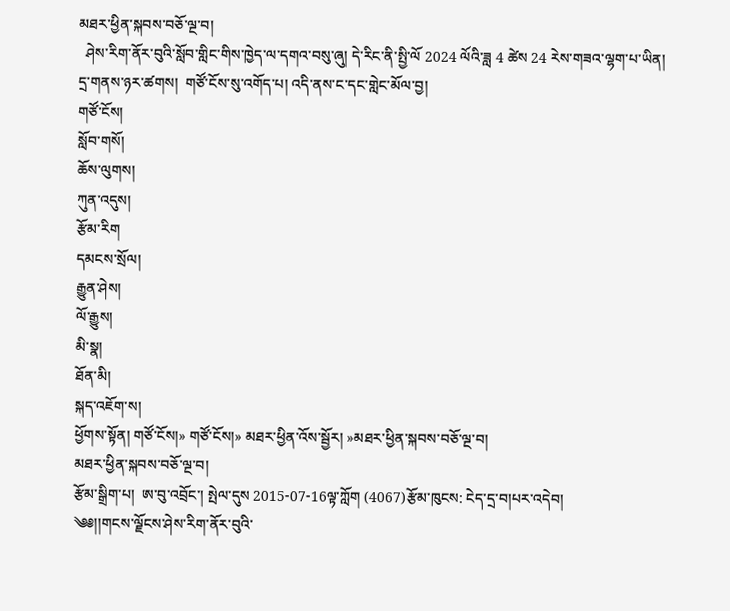མཐར་ཕྱིན་སྐབས་བཅོ་ལྔ་བ།
  ཤེས་རིག་ནོར་བུའི་སློབ་གླིང་གིས་ཁྱེད་ལ་དགའ་བསུ་ཞུ། དེ་རིང་ནི་སྤྱི་ལོ 2024 ལོའི་ཟླ 4 ཚེས 24 རེས་གཟའ་ལྷག་པ་ཡིན། དྲ་གནས་ཉར་ཚགས།  གཙོ་ངོས་སུ་འགོད་པ། འདི་ནས་ང་དང་གླེང་མོལ་བྱ།
གཙོ་ངོས།
སློབ་གསོ།
ཆོས་ལུགས།
ཀུན་འདུས།
རྩོམ་རིག
དམངས་སྲོལ།
རྒྱུན་ཤེས།
ལོ་རྒྱུས།
མི་སྣ།
ཐོན་མི།
སྐད་འཇོག་ས།
ཕྱོགས་སྟོན། གཙོ་ངོས།» གཙོ་ངོས།» མཐར་ཕྱིན་འོས་སྦྱོར། »མཐར་ཕྱིན་སྐབས་བཅོ་ལྔ་བ།
མཐར་ཕྱིན་སྐབས་བཅོ་ལྔ་བ།
རྩོམ་སྒྲིག་པ།  ཨ་བུ་འབྲོང་། སྤེལ་དུས 2015-07-16ལྟ་ཀློག (4067)རྩོམ་ཁུངས: ངེད་དྲ་བ།པར་འདེབ།
༄༅།།གངས་ལྗོངས་ཤེས་རིག་ནོར་བུའི་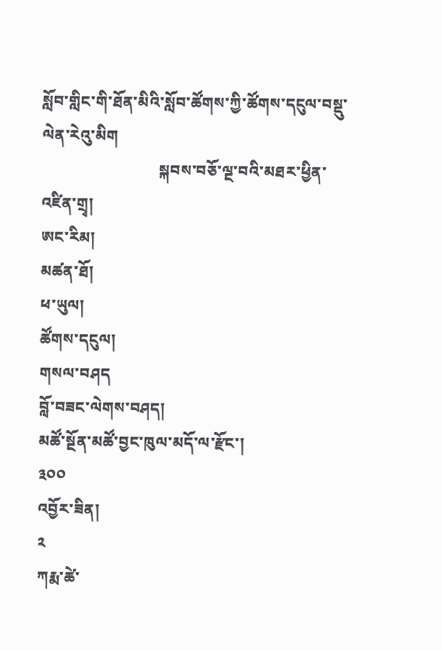སློབ་གླིང་གི་ཐོན་མིའི་སློབ་ཚོགས་ཀྱི་ཚོགས་དངུལ་བསྡུ་ལེན་རེའུ་མིག
                              སྐབས་བཅོ་ལྔ་བའི་མཐར་ཕྱིན་འཛིན་གྲྭ།
ཨང་རིམ།
མཚན་ཐོ།
ཕ་ཡུལ།
ཚོགས་དངུལ།
གསལ་བཤད
བློ་བཟང་ལེགས་བཤད།
མཚོ་སྔོན་མཚོ་བྱང་ཁུལ་མདོ་ལ་རྫོང་།
༣༠༠
འབྱོར་ཟིན།
༢
ཀརྨ་ཚེ་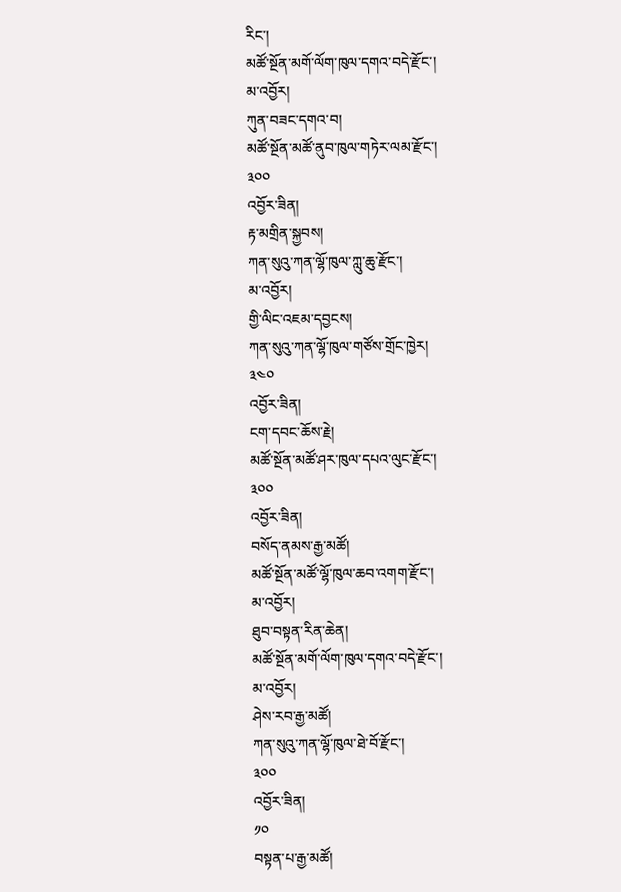རིང་།
མཚོ་སྔོན་མགོ་ལོག་ཁུལ་དགའ་བདེ་རྫོང་།
མ་འབྱོར།
ཀུན་བཟང་དགའ་བ།
མཚོ་སྔོན་མཚོ་ནུབ་ཁུལ་གཏེར་ལམ་རྫོང་།
༣༠༠
འབྱོར་ཟིན།
རྟ་མགྲིན་སྐྱབས།
ཀན་སུའུ་ཀན་ལྷོ་ཁུལ་ཀླུ་ཆུ་རྫོང་།
མ་འབྱོར།
གྱི་ལིང་འཇམ་དབྱངས།
ཀན་སུའུ་ཀན་ལྷོ་ཁུལ་གཙོས་གྲོང་ཁྱེར།
༣༤༠
འབྱོར་ཟིན།
ངག་དབང་ཆོས་རྗེ།
མཚོ་སྔོན་མཚོ་ཤར་ཁུལ་དཔའ་ལུང་རྫོང་།
༣༠༠
འབྱོར་ཟིན།
བསོད་ནམས་རྒྱ་མཚོ།
མཚོ་སྔོན་མཚོ་ལྷོ་ཁུལ་ཆབ་འགག་རྫོང་།
མ་འབྱོར།
ཐུབ་བསྟན་རིན་ཆེན།
མཚོ་སྔོན་མགོ་ལོག་ཁུལ་དགའ་བདེ་རྫོང་།
མ་འབྱོར།
ཤེས་རབ་རྒྱ་མཚོ།
ཀན་སུའུ་ཀན་ལྷོ་ཁུལ་ཐེ་བོ་རྫོང་།
༣༠༠
འབྱོར་ཟིན།
༡༠
བསྟན་པ་རྒྱ་མཚོ།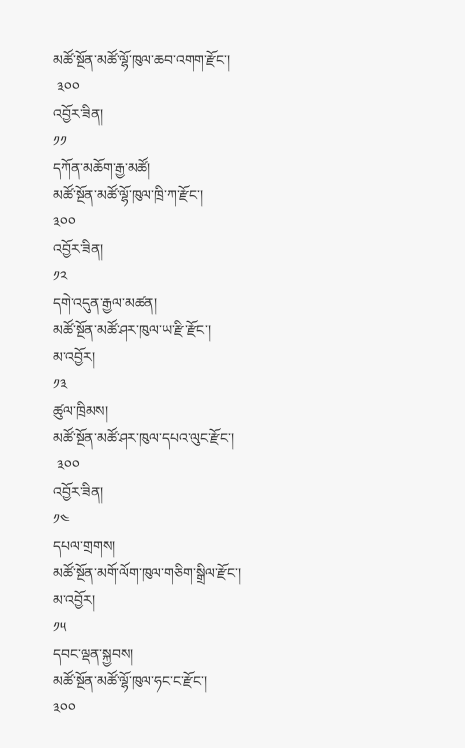མཚོ་སྔོན་མཚོ་ལྷོ་ཁུལ་ཆབ་འགག་རྫོང་།
 ༣༠༠
འབྱོར་ཟིན།
༡༡
དཀོན་མཆོག་རྒྱ་མཚོ།
མཚོ་སྔོན་མཚོ་ལྷོ་ཁུལ་ཁྲི་ཀ་རྫོང་།
༣༠༠
འབྱོར་ཟིན།
༡༢
དགེ་འདུན་རྒྱལ་མཚན།
མཚོ་སྔོན་མཚོ་ཤར་ཁུལ་ཡ་རྫི་རྫོང་།
མ་འབྱོར།
༡༣
ཚུལ་ཁྲིམས།
མཚོ་སྔོན་མཚོ་ཤར་ཁུལ་དཔའ་ལུང་རྫོང་།
 ༣༠༠
འབྱོར་ཟིན།
༡༤
དཔལ་གྲགས།
མཚོ་སྔོན་མགོ་ལོག་ཁུལ་གཅིག་སྒྲིལ་རྫོང་།
མ་འབྱོར།
༡༥
དབང་ལྡན་སྐྱབས།
མཚོ་སྔོན་མཚོ་ལྷོ་ཁུལ་ཧང་ང་རྫོང་།
༣༠༠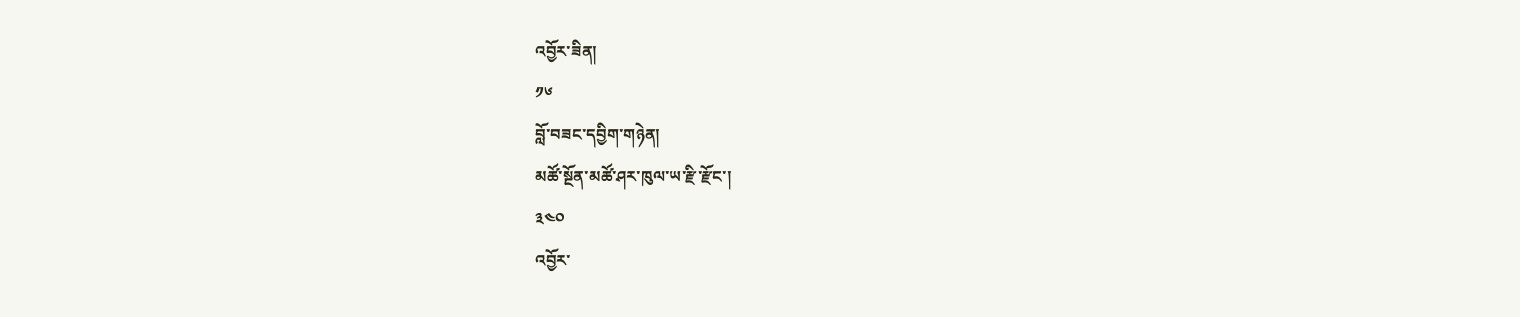འབྱོར་ཟིན།
༡༦
བློ་བཟང་དབྱིག་གཉེན།
མཚོ་སྔོན་མཚོ་ཤར་ཁུལ་ཡ་རྫི་རྫོང་།
༣༤༠
འབྱོར་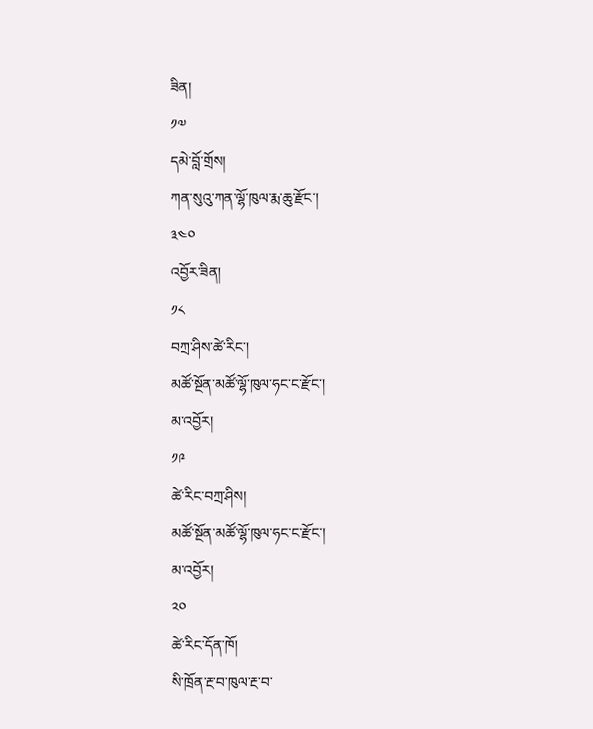ཟིན།
༡༧
དམེ་བློ་གྲོས།
ཀན་སུའུ་ཀན་ལྷོ་ཁུལ་རྨ་ཆུ་རྫོང་།
༣༤༠
འབྱོར་ཟིན།
༡༨
བཀྲ་ཤིས་ཚེ་རིང་།
མཚོ་སྔོན་མཚོ་ལྷོ་ཁུལ་ཧང་ང་རྫོང་།
མ་འབྱོར།
༡༩
ཚེ་རིང་བཀྲ་ཤིས།
མཚོ་སྔོན་མཚོ་ལྷོ་ཁུལ་ཧང་ང་རྫོང་།
མ་འབྱོར།
༢༠
ཚེ་རིང་དོན་ཁོ།
སི་ཁྲོན་རྔ་བ་ཁུལ་རྔ་བ་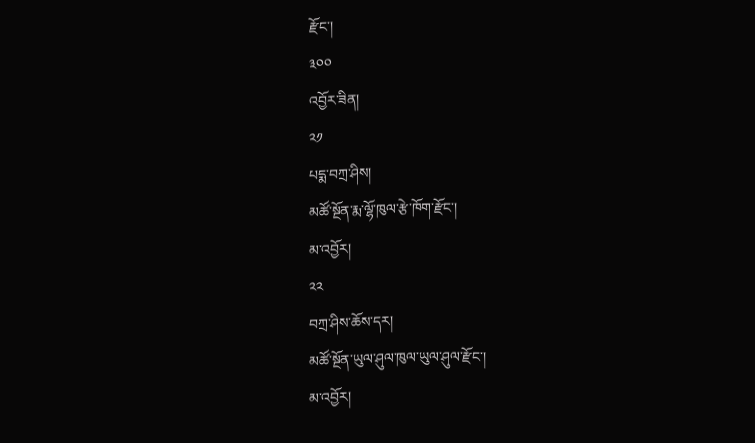རྫོང་།
༣༠༠
འབྱོར་ཟིན།
༢༡
པདྨ་བཀྲ་ཤིས།
མཚོ་སྔོན་རྨ་ལྷོ་ཁུལ་རྩེ་ཁོག་རྫོང་།
མ་འབྱོར།
༢༢
བཀྲ་ཤིས་ཆོས་དར།
མཚོ་སྔོན་ཡུལ་ཤུལ་ཁུལ་ཡུལ་ཤུལ་རྫོང་།
མ་འབྱོར།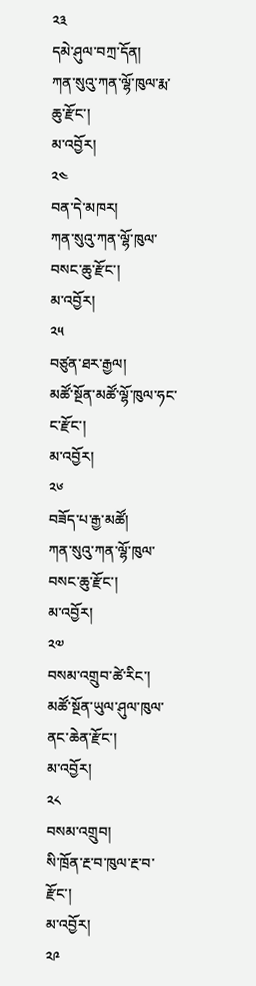༢༣
དམེ་ཤུལ་བཀྲ་དོན།
ཀན་སུའུ་ཀན་ལྷོ་ཁུལ་རྨ་ཆུ་རྫོང་།
མ་འབྱོར།
༢༤
བན་དེ་མཁར།
ཀན་སུའུ་ཀན་ལྷོ་ཁུལ་བསང་ཆུ་རྫོང་།
མ་འབྱོར།
༢༥
བཙུན་ཐར་རྒྱལ།
མཚོ་སྔོན་མཚོ་ལྷོ་ཁུལ་ཧང་ང་རྫོང་།
མ་འབྱོར།
༢༦
བཟོད་པ་རྒྱ་མཚོ།
ཀན་སུའུ་ཀན་ལྷོ་ཁུལ་བསང་ཆུ་རྫོང་།
མ་འབྱོར།
༢༧
བསམ་འགྲུབ་ཚེ་རིང་།
མཚོ་སྔོན་ཡུལ་ཤུལ་ཁུལ་ནང་ཆེན་རྫོང་།
མ་འབྱོར།
༢༨
བསམ་འགྲུབ།
སི་ཁྲོན་རྔ་བ་ཁུལ་རྔ་བ་རྫོང་།
མ་འབྱོར།
༢༩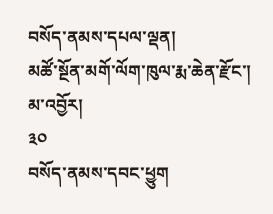བསོད་ནམས་དཔལ་ལྡན།
མཚོ་སྔོན་མགོ་ལོག་ཁུལ་རྨ་ཆེན་རྫོང་།
མ་འབྱོར།
༣༠
བསོད་ནམས་དབང་ཕྱུག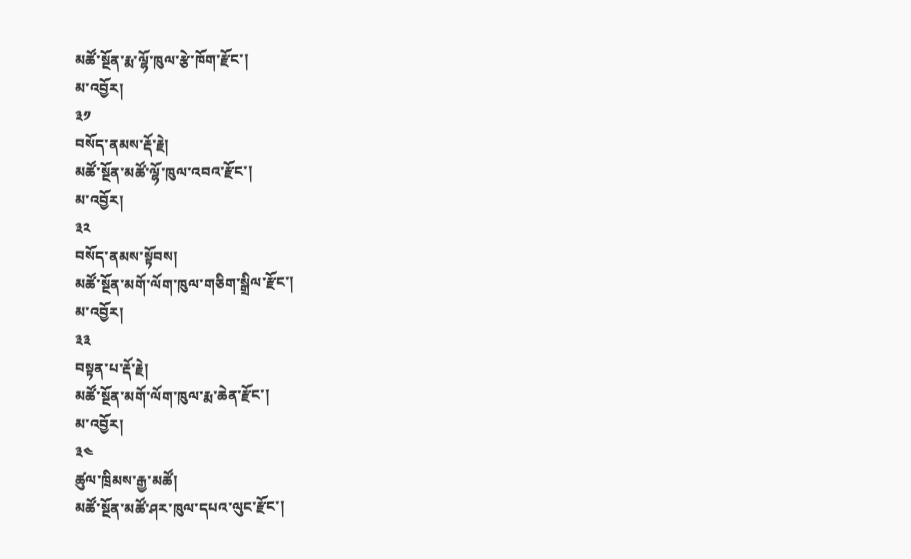མཚོ་སྔོན་རྨ་ལྷོ་ཁུལ་རྩེ་ཁོག་རྫོང་།
མ་འབྱོར།
༣༡
བསོད་ནམས་རྡོ་རྗེ།
མཚོ་སྔོན་མཚོ་ལྷོ་ཁུལ་འབའ་རྫོང་།
མ་འབྱོར།
༣༢
བསོད་ནམས་སྟོབས།
མཚོ་སྔོན་མགོ་ལོག་ཁུལ་གཅིག་སྒྲིལ་རྫོང་།
མ་འབྱོར།
༣༣
བསྟན་པ་རྡོ་རྗེ།
མཚོ་སྔོན་མགོ་ལོག་ཁུལ་རྨ་ཆེན་རྫོང་།
མ་འབྱོར།
༣༤
ཚུལ་ཁྲིམས་རྒྱ་མཚོ།
མཚོ་སྔོན་མཚོ་ཤར་ཁུལ་དཔའ་ལུང་རྫོང་།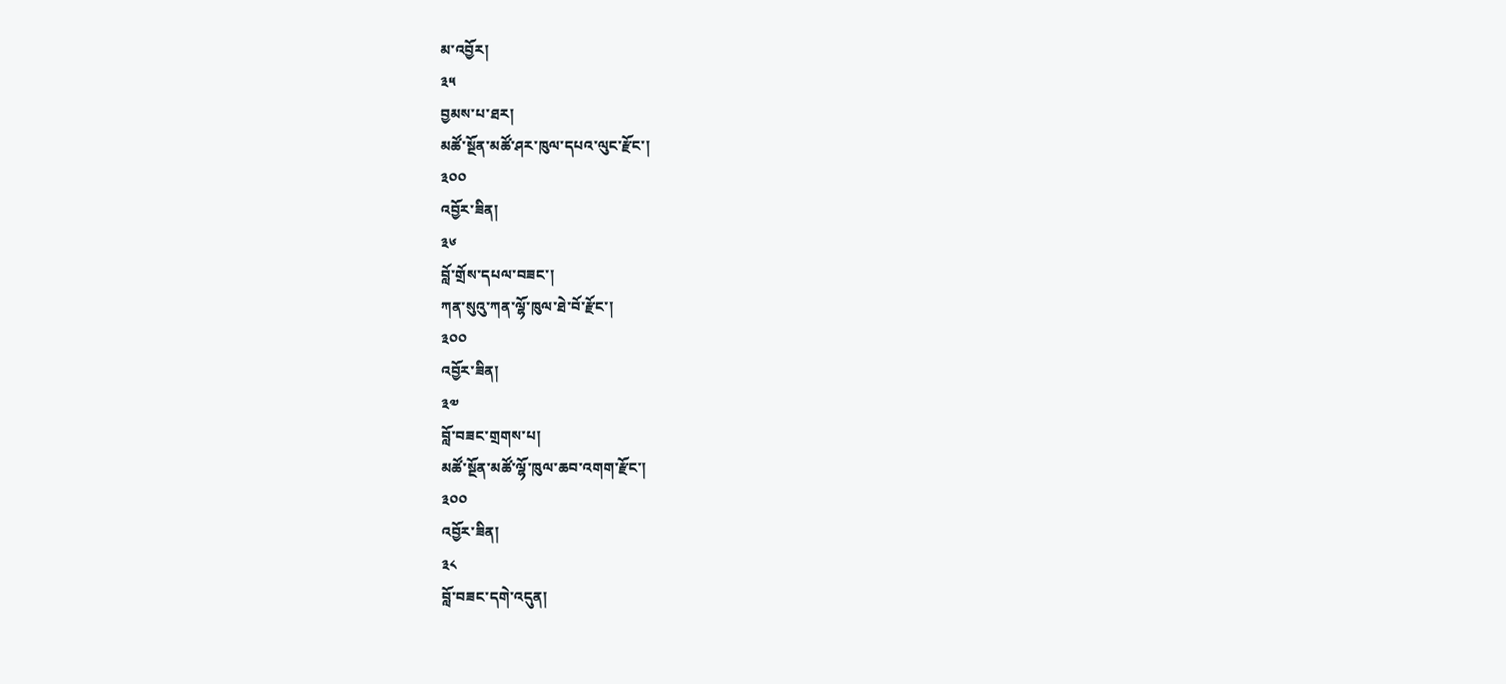མ་འབྱོར།
༣༥
བྱམས་པ་ཐར།
མཚོ་སྔོན་མཚོ་ཤར་ཁུལ་དཔའ་ལུང་རྫོང་།
༣༠༠
འབྱོར་ཟིན།
༣༦
བློ་གྲོས་དཔལ་བཟང་།
ཀན་སུའུ་ཀན་ལྷོ་ཁུལ་ཐེ་བོ་རྫོང་།
༣༠༠
འབྱོར་ཟིན།
༣༧
བློ་བཟང་གྲགས་པ།
མཚོ་སྔོན་མཚོ་ལྷོ་ཁུལ་ཆབ་འགག་རྫོང་།
༣༠༠
འབྱོར་ཟིན།
༣༨
བློ་བཟང་དགེ་འདུན།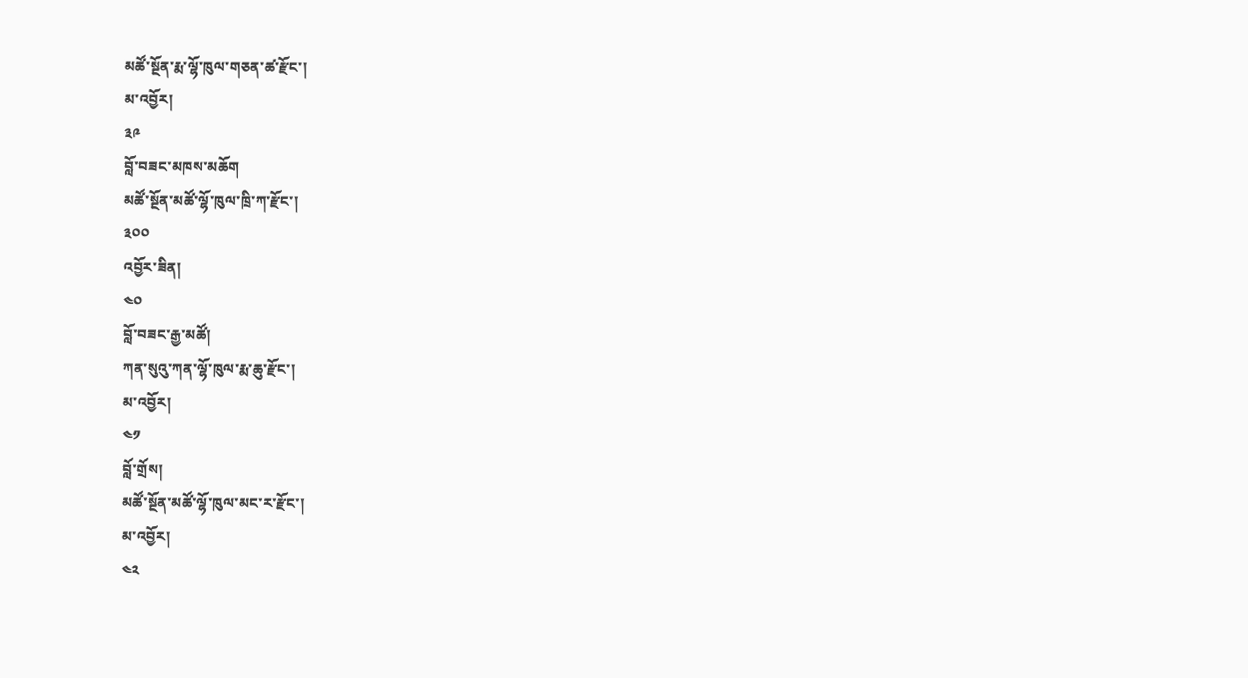མཚོ་སྔོན་རྨ་ལྷོ་ཁུལ་གཅན་ཚ་རྫོང་།
མ་འབྱོར།
༣༩
བློ་བཟང་མཁས་མཆོག
མཚོ་སྔོན་མཚོ་ལྷོ་ཁུལ་ཁྲི་ཀ་རྫོང་།
༣༠༠
འབྱོར་ཟིན།
༤༠
བློ་བཟང་རྒྱ་མཚོ།
ཀན་སུའུ་ཀན་ལྷོ་ཁུལ་རྨ་ཆུ་རྫོང་།
མ་འབྱོར།
༤༡
བློ་གྲོས།
མཚོ་སྔོན་མཚོ་ལྷོ་ཁུལ་མང་ར་རྫོང་།
མ་འབྱོར།
༤༢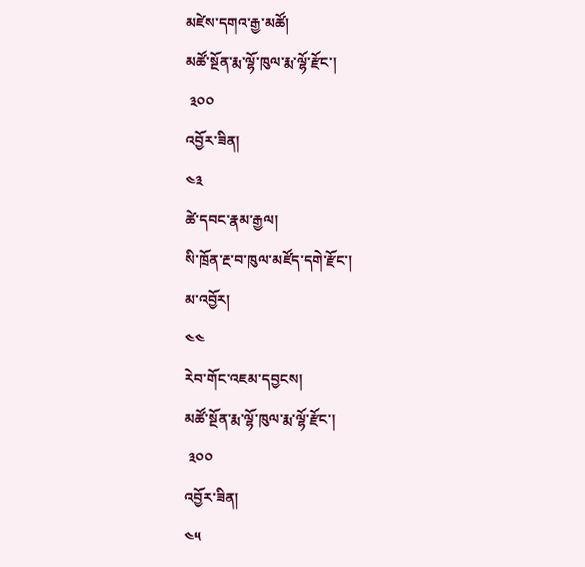མཛེས་དགའ་རྒྱ་མཚོ།
མཚོ་སྔོན་རྨ་ལྷོ་ཁུལ་རྨ་ལྷོ་རྫོང་།
 ༣༠༠
འབྱོར་ཟིན།
༤༣
ཚེ་དབང་རྣམ་རྒྱལ།
སི་ཁྲོན་རྔ་བ་ཁུལ་མཛོད་དགེ་རྫོང་།
མ་འབྱོར།
༤༤
རེབ་གོང་འཇམ་དབྱངས།
མཚོ་སྔོན་རྨ་ལྷོ་ཁུལ་རྨ་ལྷོ་རྫོང་།
 ༣༠༠
འབྱོར་ཟིན།
༤༥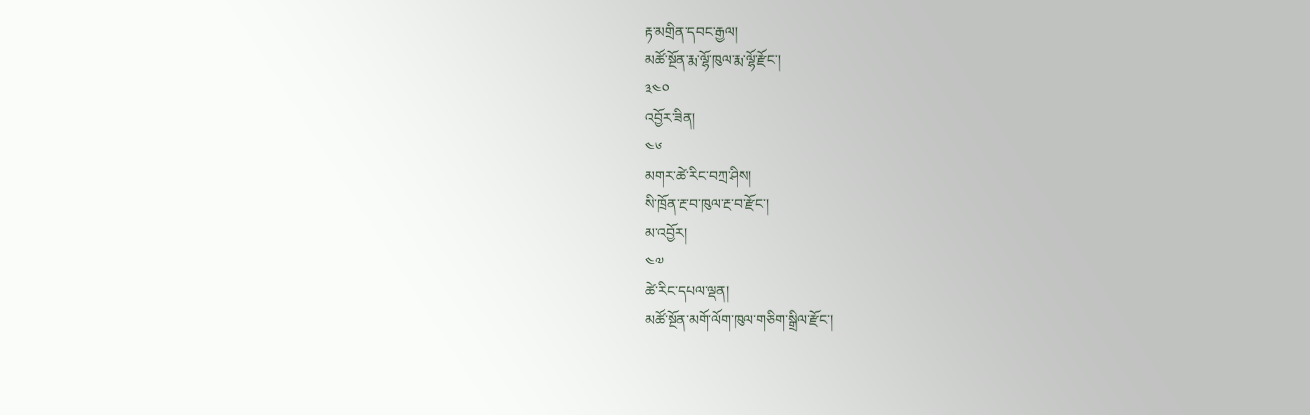རྟ་མགྲིན་དབང་རྒྱལ།
མཚོ་སྔོན་རྨ་ལྷོ་ཁུལ་རྨ་ལྷོ་རྫོང་།
༣༤༠
འབྱོར་ཟིན།
༤༦
མགར་ཚེ་རིང་བཀྲ་ཤིས།
སི་ཁྲོན་རྔ་བ་ཁུལ་རྔ་བ་རྫོང་།
མ་འབྱོར།
༤༧
ཚེ་རིང་དཔལ་ལྡན།
མཚོ་སྔོན་མགོ་ལོག་ཁུལ་གཅིག་སྒྲིལ་རྫོང་།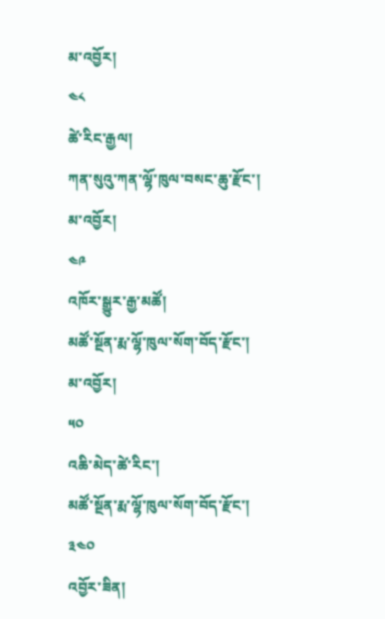མ་འབྱོར།
༤༨
ཚེ་རིང་རྒྱལ།
ཀན་སུའུ་ཀན་ལྷོ་ཁུལ་བསང་ཆུ་རྫོང་།
མ་འབྱོར།
༤༩
འཁོར་སྒྱུར་རྒྱ་མཚོ།
མཚོ་སྔོན་རྨ་ལྷོ་ཁུལ་སོག་བོད་རྫོང་།
མ་འབྱོར།
༥༠
འཆི་མེད་ཚེ་རིང་།
མཚོ་སྔོན་རྨ་ལྷོ་ཁུལ་སོག་བོད་རྫོང་།
༣༤༠
འབྱོར་ཟིན།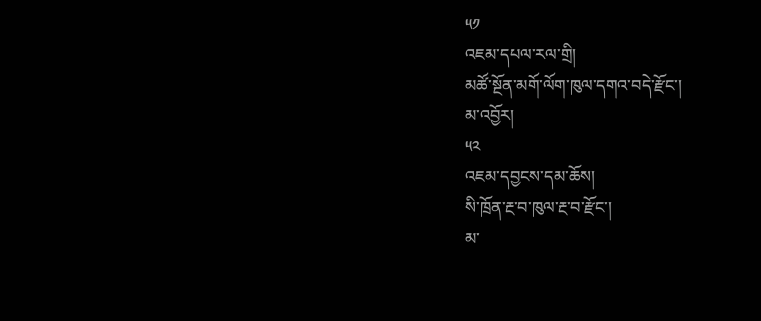༥༡
འཇམ་དཔལ་རལ་གྲི།
མཚོ་སྔོན་མགོ་ལོག་ཁུལ་དགའ་བདེ་རྫོང་།
མ་འབྱོར།
༥༢
འཇམ་དབྱངས་དམ་ཆོས།
སི་ཁྲོན་རྔ་བ་ཁུལ་རྔ་བ་རྫོང་།
མ་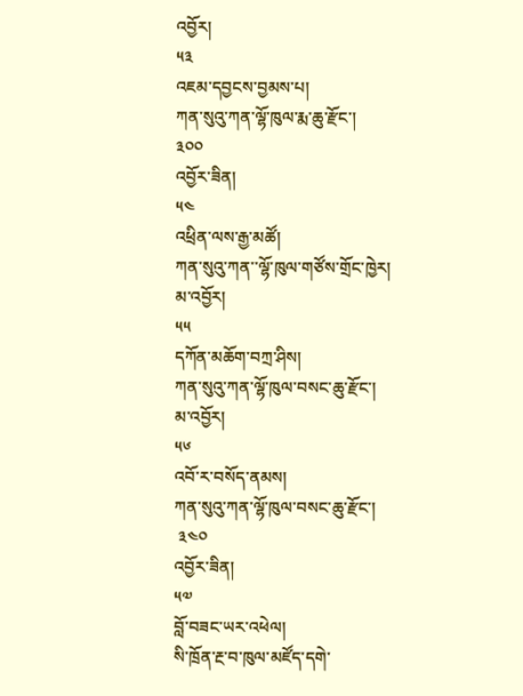འབྱོར།
༥༣
འཇམ་དབྱངས་བྱམས་པ།
ཀན་སུའུ་ཀན་ལྷོ་ཁུལ་རྨ་ཆུ་རྫོང་།
༣༠༠
འབྱོར་ཟིན།
༥༤
འཕྲིན་ལས་རྒྱ་མཚོ།
ཀན་སུའུ་ཀན་་ལྷོ་ཁུལ་གཙོས་གྲོང་ཁྱེར།
མ་འབྱོར།
༥༥
དཀོན་མཆོག་བཀྲ་ཤིས།
ཀན་སུའུ་ཀན་ལྷོ་ཁུལ་བསང་ཆུ་རྫོང་།
མ་འབྱོར།
༥༦
འབོ་ར་བསོད་ནམས།
ཀན་སུའུ་ཀན་ལྷོ་ཁུལ་བསང་ཆུ་རྫོང་།
 ༣༤༠
འབྱོར་ཟིན།
༥༧
བློ་བཟང་ཡར་འཕེལ།
སི་ཁྲོན་རྔ་བ་ཁུལ་མཛོད་དགེ་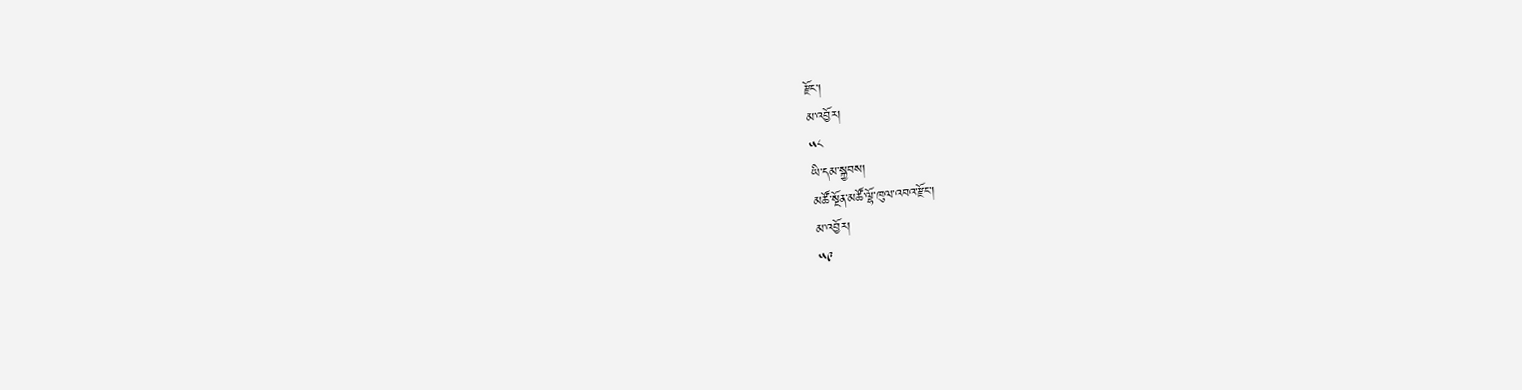རྫོང་།
མ་འབྱོར།
༥༨
ཡི་དམ་སྐྱབས།
མཚོ་སྔོན་མཚོ་ལྷོ་ཁུལ་འབའ་རྫོང་།
མ་འབྱོར།
༥༩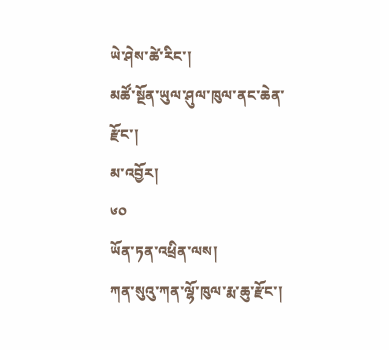ཡེ་ཤེས་ཚེ་རིང་།
མཚོ་སྔོན་ཡུལ་ཤུལ་ཁུལ་ནང་ཆེན་རྫོང་།
མ་འབྱོར།
༦༠
ཡོན་ཏན་འཕྲིན་ལས།
ཀན་སུའུ་ཀན་ལྷོ་ཁུལ་རྨ་ཆུ་རྫོང་།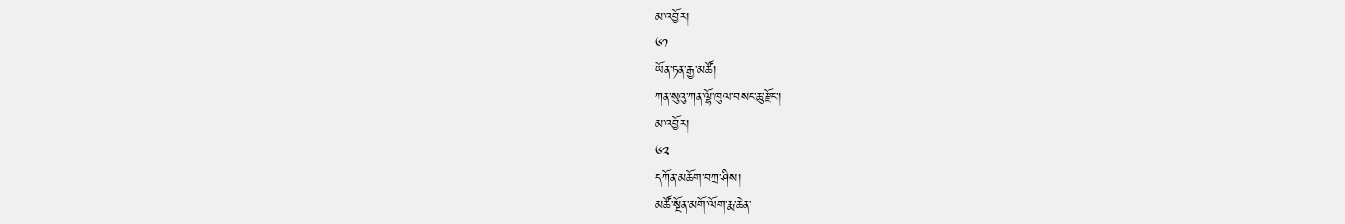མ་འབྱོར།
༦༡
ཡོན་ཏན་རྒྱ་མཚོ།
ཀན་སུའུ་ཀན་ལྷོ་ཁུལ་བསང་ཆུ་རྫོང་།
མ་འབྱོར།
༦༢
དཀོན་མཆོག་བཀྲ་ཤིས།
མཚོ་སྔོན་མགོ་ལོག་རྨ་ཆེན་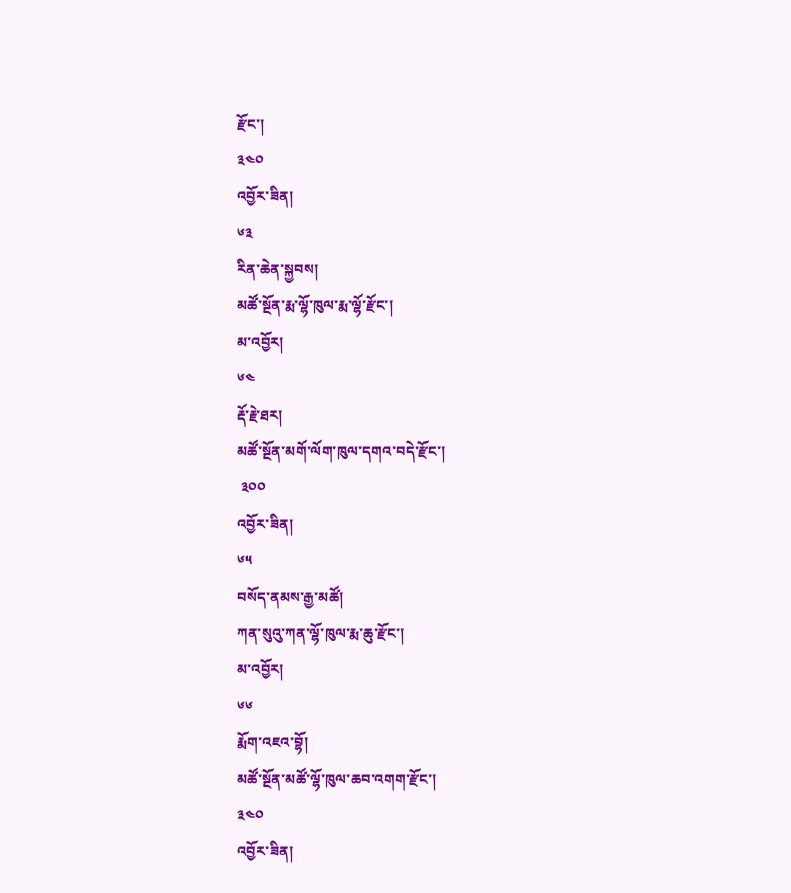རྫོང་།
༣༤༠
འབྱོར་ཟིན།
༦༣
རིན་ཆེན་སྐྱབས།
མཚོ་སྔོན་རྨ་ལྷོ་ཁུལ་རྨ་ལྷོ་རྫོང་།
མ་འབྱོར།
༦༤
རྡོ་རྗེ་ཐར།
མཚོ་སྔོན་མགོ་ལོག་ཁུལ་དགའ་བདེ་རྫོང་།
 ༣༠༠
འབྱོར་ཟིན།
༦༥
བསོད་ནམས་རྒྱ་མཚོ།
ཀན་སུའུ་ཀན་ལྷོ་ཁུལ་རྨ་ཆུ་རྫོང་།
མ་འབྱོར།
༦༦
རྨོག་འཇའ་བྷོ།
མཚོ་སྔོན་མཚོ་ལྷོ་ཁུལ་ཆབ་འགག་རྫོང་།
༣༤༠
འབྱོར་ཟིན།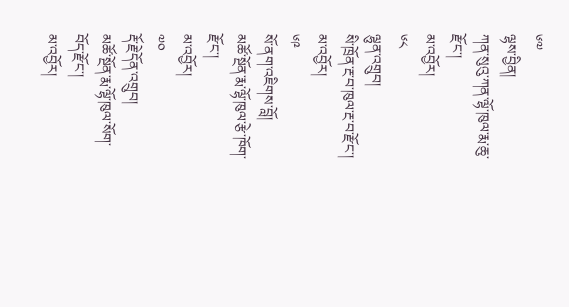༦༧
ལྷས་བྱིན།
ཀན་སུའུ་ཀན་ལྷོ་ཁུལ་རྨ་ཆུ་རྫོང་།
མ་འབྱོར།
༦༨
ལྷུན་འགྲུབ།
སི་ཁྲོན་རྔ་བ་ཁུལ་རྔ་བ་རྫོང་།
མ་འབྱོར།
༦༩
སོ་ནག་འཇིགས་བློ།
མཚོ་སྔོན་རྨ་ལྷོ་ཁུལ་རྩེ་ཁོག་རྫོང་།
མ་འབྱོར།
༧༠
རྡོ་རྗེ་དོན་འགྲུབ།
མཚོ་སྔོན་རྨ་ལྷོ་ཁུལ་སོག་བོད་རྫོང་།
མ་འབྱོར།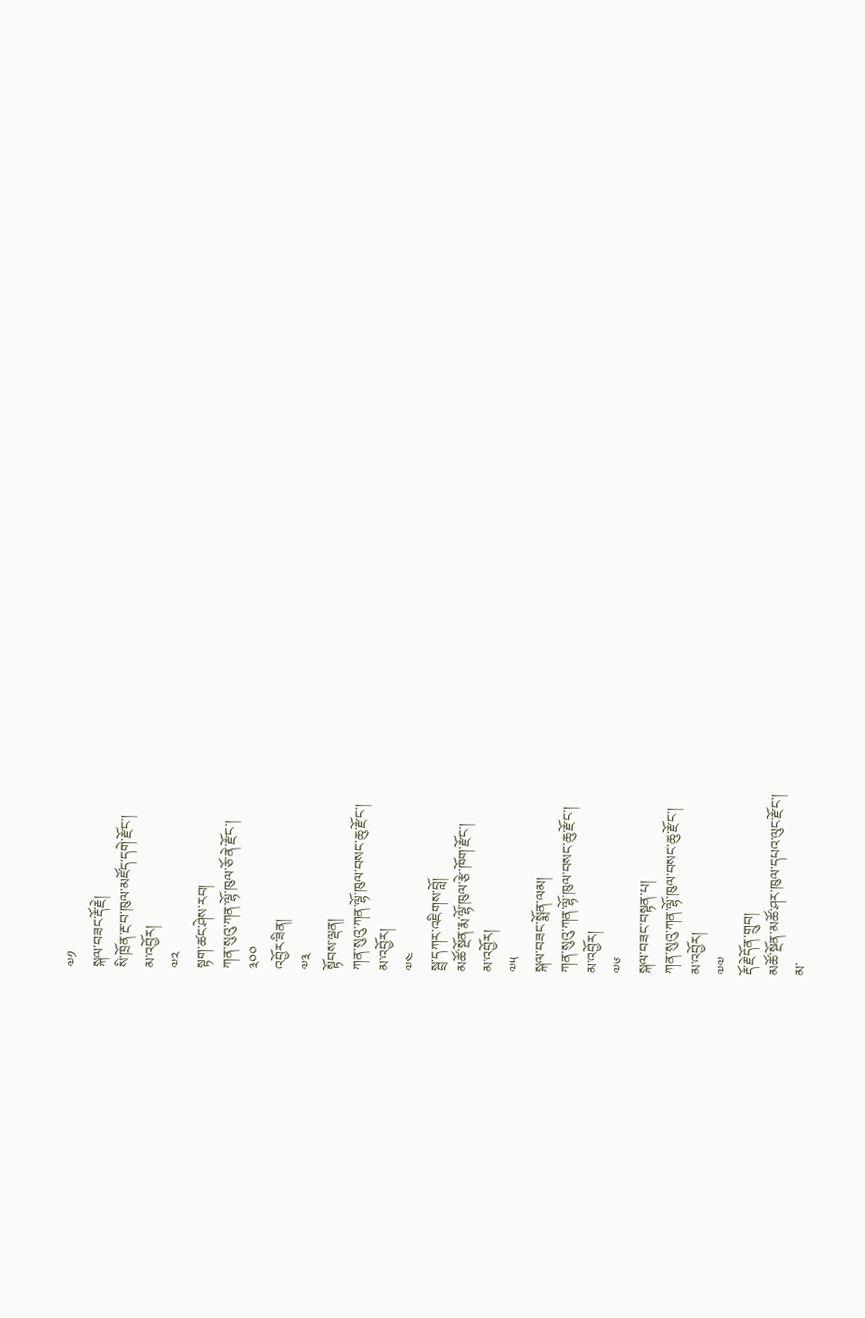༧༡
སྐལ་བཟང་རྡོ་རྗེ།
སི་ཁྲོན་རྔ་བ་ཁུལ་མཛོད་དགེ་རྫོང་།
མ་འབྱོར།
༧༢
སྟག་ཚང་ཤེས་རབ།
ཀན་སུའུ་ཀན་ལྷོ་ཁུལ་ཅོ་ནེ་རྫོང་།
༣༠༠
འབྱོར་ཟིན།
༧༣
སྟོབས་ལྡན།
ཀན་སུའུ་ཀན་ལྷོ་ཁུལ་བསང་ཆུ་རྫོང་།
མ་འབྱོར།
༧༤
སྦྲ་དཀར་འཇིགས་བློ།
མཚོ་སྔོན་རྨ་ལྷོ་ཁུལ་རྩེ་ཁོག་རྫོང་།
མ་འབྱོར།
༧༥
སྐལ་བཟང་སྨོན་ལམ།
ཀན་སུའུ་ཀན་ལྷོ་ཁུལ་བསང་ཆུ་རྫོང་།
མ་འབྱོར།
༧༦
སྐལ་བཟང་བསྟན་པ།
ཀན་སུའུ་ཀན་ལྷོ་ཁུལ་བསང་ཆུ་རྫོང་།
མ་འབྱོར།
༧༧
རྡོ་རྗེ་དོན་གྲུབ།
མཚོ་སྔོན་མཚོ་ཤར་ཁུལ་དཔའ་ལུང་རྫོང་།
མ་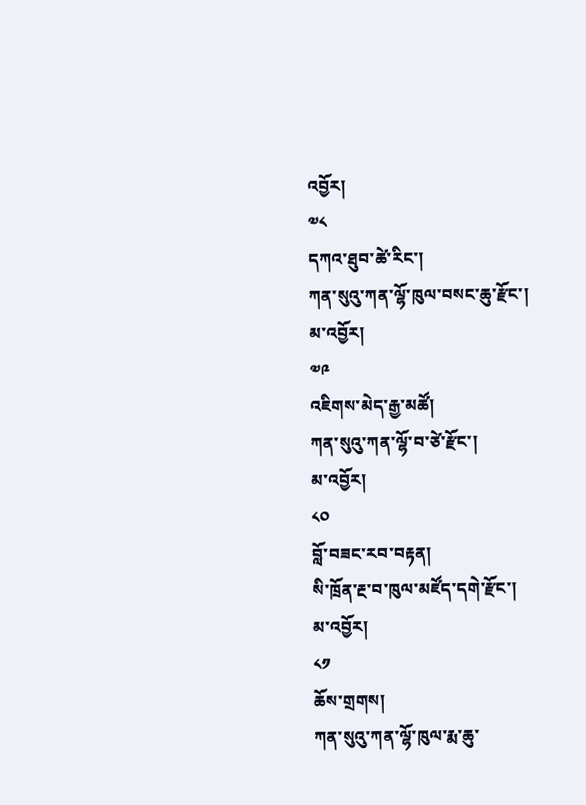འབྱོར།
༧༨
དཀའ་ཐུབ་ཚེ་རིང་།
ཀན་སུའུ་ཀན་ལྷོ་ཁུལ་བསང་ཆུ་རྫོང་།
མ་འབྱོར།
༧༩
འཇིགས་མེད་རྒྱ་མཚོ།
ཀན་སུའུ་ཀན་ལྷོ་བ་ཙེ་རྫོང་།
མ་འབྱོར།
༨༠
བློ་བཟང་རབ་བརྟན།
སི་ཁྲོན་རྔ་བ་ཁུལ་མཛོད་དགེ་རྫོང་།
མ་འབྱོར།
༨༡
ཆོས་གྲགས།
ཀན་སུའུ་ཀན་ལྷོ་ཁུལ་རྨ་ཆུ་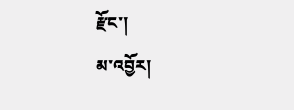རྫོང་།
མ་འབྱོར།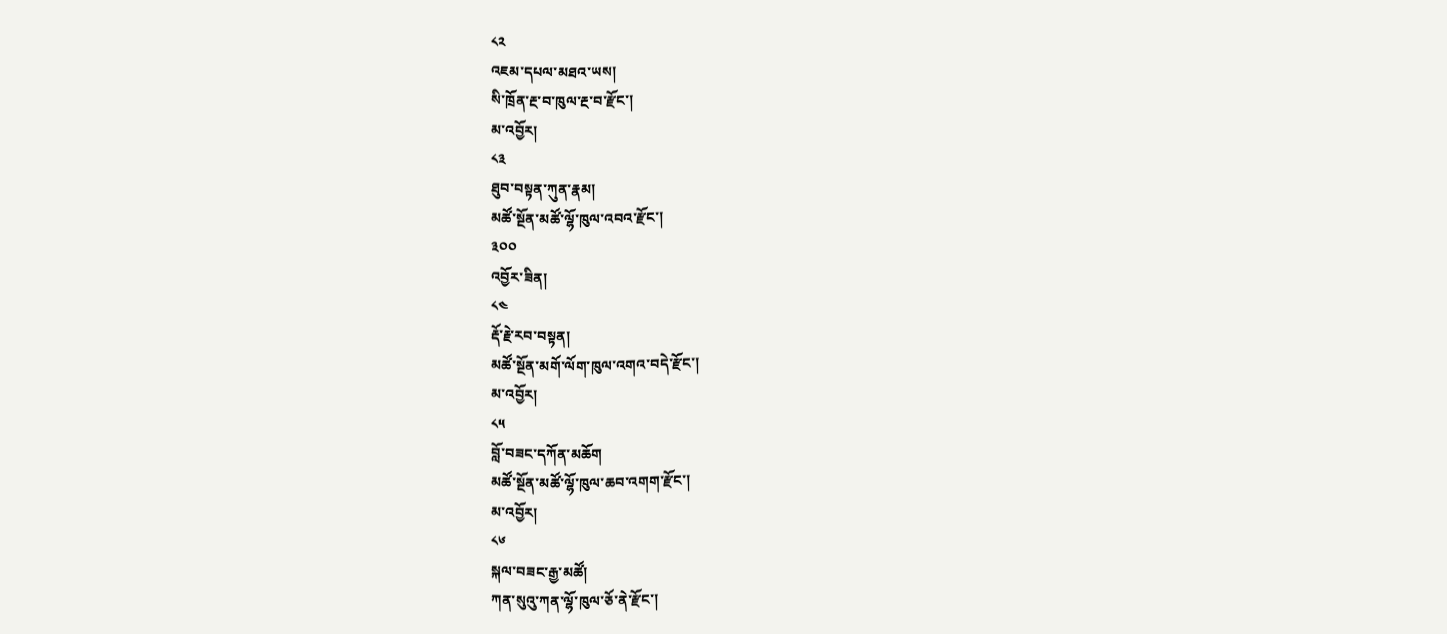༨༢
འཇམ་དཔལ་མཐའ་ཡས།
སི་ཁྲོན་རྔ་བ་ཁུལ་རྔ་བ་རྫོང་།
མ་འབྱོར།
༨༣
ཐུབ་བསྟན་ཀུན་རྣམ།
མཚོ་སྔོན་མཚོ་ལྷོ་ཁུལ་འབའ་རྫོང་།
༣༠༠
འབྱོར་ཟིན།
༨༤
རྡོ་རྗེ་རབ་བསྟན།
མཚོ་སྔོན་མགོ་ལོག་ཁུལ་འགའ་བདེ་རྫོང་།
མ་འབྱོར།
༨༥
བློ་བཟང་དཀོན་མཆོག
མཚོ་སྔོན་མཚོ་ལྷོ་ཁུལ་ཆབ་འགག་རྫོང་།
མ་འབྱོར།
༨༦
སྐལ་བཟང་རྒྱ་མཚོ།
ཀན་སུའུ་ཀན་ལྷོ་ཁུལ་ཅོ་ནེ་རྫོང་།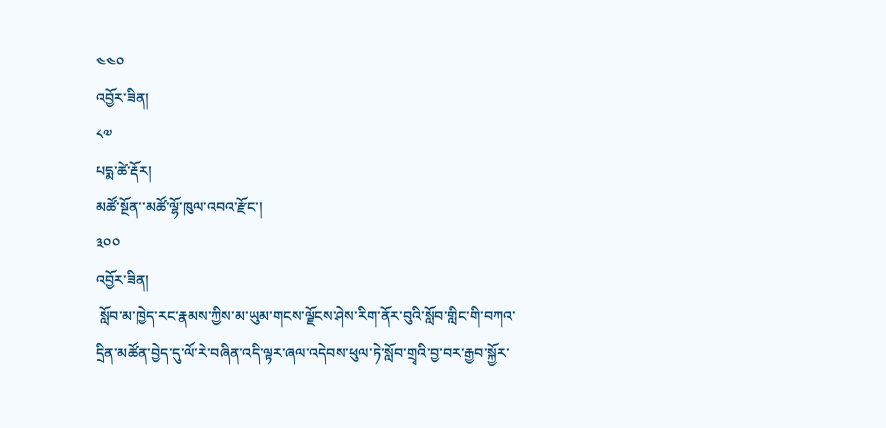༤༤༠
འབྱོར་ཟིན།
༨༧
པདྨ་ཚེ་རྡོར།
མཚོ་སྔོན་་མཚོ་ལྷོ་ཁུལ་འབའ་རྫོང་།
༣༠༠
འབྱོར་ཟིན།
 སློབ་མ་ཁྱེད་རང་རྣམས་ཀྱིས་མ་ཡུམ་གངས་ལྗོངས་ཤེས་རིག་ནོར་བུའི་སློབ་གླིང་གི་བཀའ་དྲིན་མཚོན་བྱེད་དུ་ལོ་རེ་བཞིན་འདི་ལྟར་ཞལ་འདེབས་ཕུལ་ཏེ་སློབ་གྲྭའི་བྱ་བར་རྒྱབ་སྐྱོར་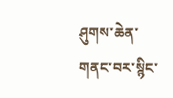ཤུགས་ཆེན་གནང་བར་སྙིང་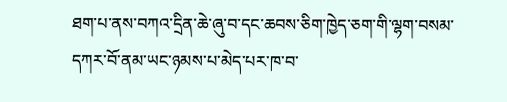ཐག་པ་ནས་བཀའ་དྲིན་ཆེ་ཞུ་བ་དང་ཆབས་ཅིག་ཁྱེད་ཅག་གི་ལྷག་བསམ་དཀར་བོ་ནམ་ཡང་ཉམས་པ་མེད་པར་ཁ་བ་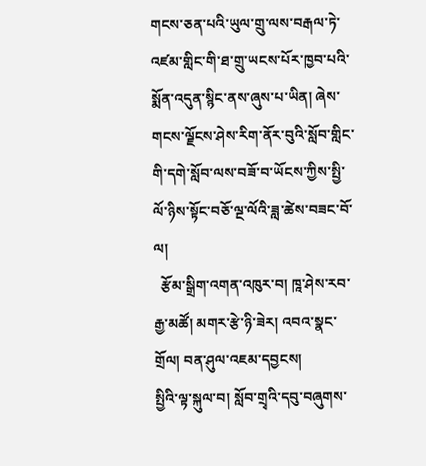གངས་ཅན་པའི་ཡུལ་གྲུ་ལས་བརྒལ་ཏེ་འཛམ་གླིང་གི་ཐ་གྲུ་ཡངས་པོར་ཁྱབ་པའི་སྨོན་འདུན་སྙིང་ནས་ཞུས་པ་ཡིན། ཞེས་གངས་ལྗོངས་ཤེས་རིག་ནོར་བུའི་སློབ་གླིང་གི་དགེ་སློབ་ལས་བཟོ་བ་ཡོངས་ཀྱིས་སྤྱི་ལོ་ཉིས་སྟོང་བཅོ་ལྔ་ལོའི་ཟླ་ཚེས་བཟང་བོ་ལ།
  རྩོམ་སྒྲིག་འགན་འཁུར་བ། ཁཱ་ཤེས་རབ་རྒྱ་མཚོ། མགར་རྩེ་ཉི་ཟེར། འབའ་སྣང་གྲོལ། བན་ཤུལ་འཇམ་དབྱངས།
སྤྱིའི་ལྟ་སྐུལ་བ། སློབ་གྲྭའི་དབུ་བཞུགས་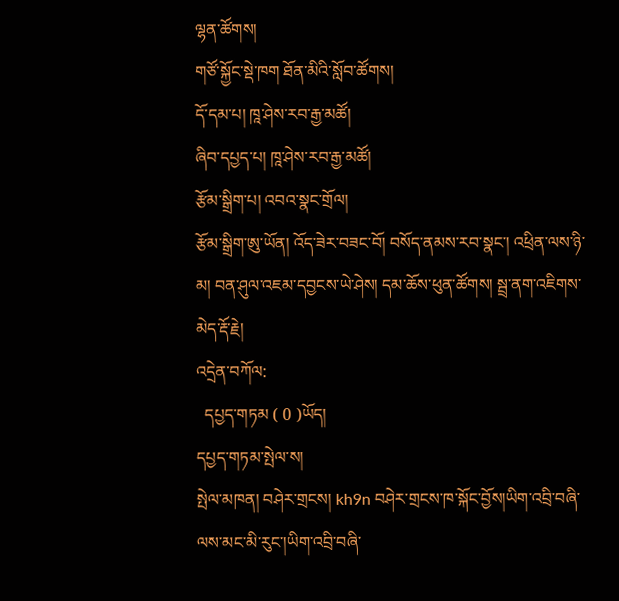ལྷན་ཚོགས།
གཙོ་སྐྱོང་སྡེ་ཁག ཐོན་མིའི་སློབ་ཚོགས།
དོ་དམ་པ། ཁཱ་ཤེས་རབ་རྒྱ་མཚོ།
ཞིབ་དཔྱད་པ། ཁཱ་ཤེས་རབ་རྒྱ་མཚོ།
རྩོམ་སྒྲིག་པ། འབའ་སྣང་གྲོལ།
རྩོམ་སྒྲིག་ཨུ་ཡོན། འོད་ཟེར་བཟང་བོ། བསོད་ནམས་རབ་སྣང་། འཕྲིན་ལས་ཉི་མ། བན་ཤུལ་འཇམ་དབྱངས་ཡེ་ཤེས། དམ་ཆོས་ཕུན་ཚོགས། སྦྲ་ནག་འཇིགས་མེད་རྡོ་རྗེ།
འདྲེན་བཀོལ:
  དཔྱད་གཏམ ( 0 )ཡོད།
དཔྱད་གཏམ་སྤེལ་ས།
སྤེལ་མཁན། བཤེར་གྲངས། kh9n བཤེར་གྲངས་ཁ་སྐོང་བྱོས།ཡིག་འབྲི་བཞི་ལས་མང་མི་རུང་།ཡིག་འབྲི་བཞི་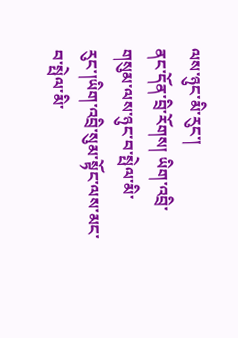ལས་ཉུང་མི་རུང་།
ནང་དོན་བྲི་རོགས། ཡིག་འབྲི་གསུམ་ལས་ཉུང་བ་སྤེལ་མི་རུང་།ཡིག་འབྲི་སུམ་སྟོང་ལས་མང་བ་སྤེལ་མི་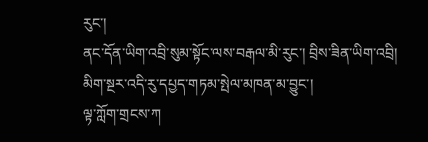རུང་།
ནང་དོན་ཡིག་འབྲི་སུམ་སྟོང་ལས་བརྒལ་མི་རུང་། བྲིས་ཟིན་ཡིག་འབྲི།
མིག་སྔར་འདི་རུ་དཔྱད་གཏམ་སྤེལ་མཁན་མ་བྱུང་།
ལྟ་ཀློག་གྲངས་ཀ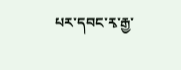པར་དབང་རྭ་རྒྱ་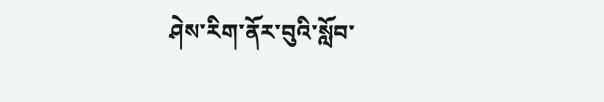ཤེས་རིག་ནོར་བུའི་སློབ་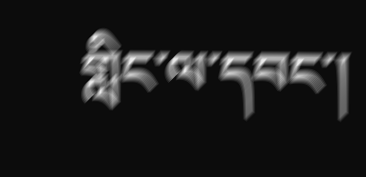གླིང་ལ་དབང་།